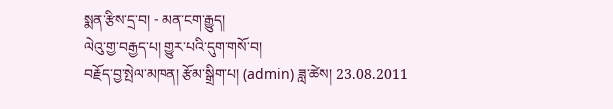སྨན་རྩིས་དྲ་བ། - མན་ངག་རྒྱུད།
ལེའུ་གྱ་བརྒྱད་པ། གྱུར་པའི་དུག་གསོ་བ།
བརྗོད་བྱ་སྤེལ་མཁན། རྩོམ་སྒྲིག་པ། (admin) ཟླ་ཚེས། 23.08.2011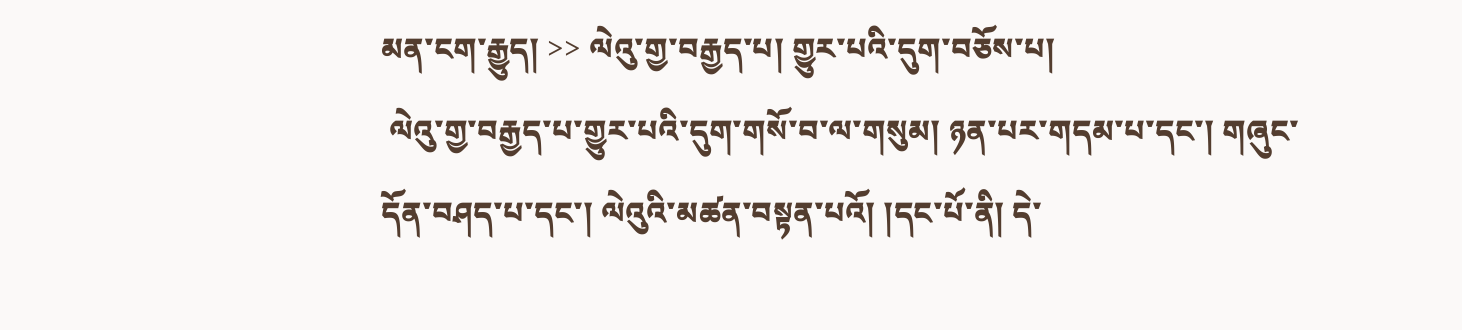མན་ངག་རྒྱུད། >> ལེའུ་གྱ་བརྒྱད་པ། གྱུར་པའི་དུག་བཅོས་པ།
 ལེའུ་གྱ་བརྒྱད་པ་གྱུར་པའི་དུག་གསོ་བ་ལ་གསུམ། ཉན་པར་གདམ་པ་དང་། གཞུང་དོན་བཤད་པ་དང་། ལེའུའི་མཚན་བསྟན་པའོ། །དང་པོ་ནི། དེ་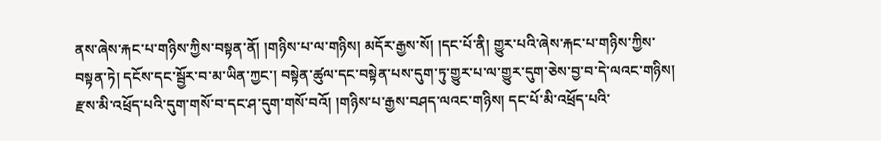ནས་ཞེས་རྐང་པ་གཉིས་ཀྱིས་བསྟན་ནོ། །གཉིས་པ་ལ་གཉིས། མདོར་རྒྱས་སོ། །དང་པོ་ནི། གྱུར་པའི་ཞེས་རྐང་པ་གཉིས་ཀྱིས་བསྟན་ཏེ། དངོས་དང་སྦྱོར་བ་མ་ཡིན་ཀྱང་། བསྟེན་ཚུལ་དང་བསྟེན་པས་དུག་ཏུ་གྱུར་པ་ལ་གྱུར་དུག་ཅེས་བྱ་བ་དེ་ལའང་གཉིས། རྫས་མི་འཕྲོད་པའི་དུག་གསོ་བ་དང་ཤ་དུག་གསོ་བའོ། །གཉིས་པ་རྒྱས་བཤད་ལའང་གཉིས། དང་པོ་མི་འཕྲོད་པའི་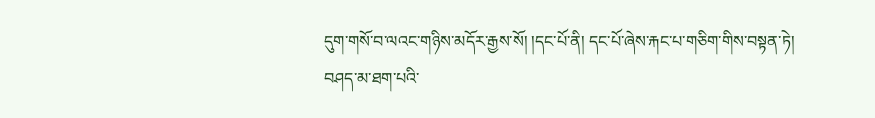དུག་གསོ་བ་ལའང་གཉིས་མདོར་རྒྱས་སོ། །དང་པོ་ནི། དང་པོ་ཞེས་རྐང་པ་གཅིག་གིས་བསྟན་ཏེ། བཤད་མ་ཐག་པའི་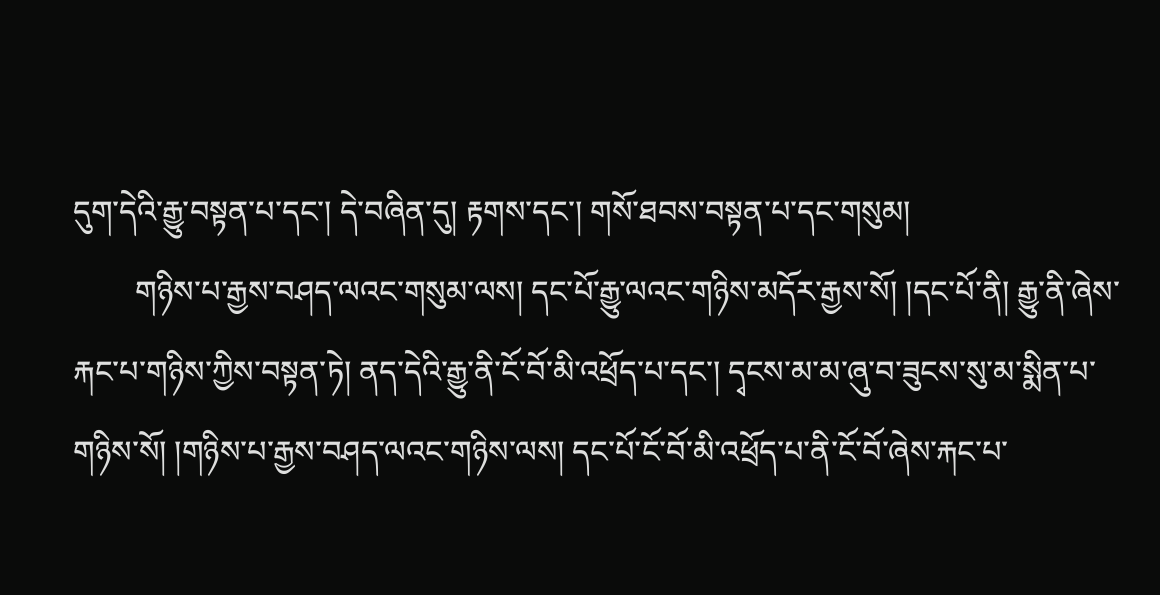དུག་དེའི་རྒྱུ་བསྟན་པ་དང་། དེ་བཞིན་དུ། རྟགས་དང་། གསོ་ཐབས་བསྟན་པ་དང་གསུམ།
        གཉིས་པ་རྒྱས་བཤད་ལའང་གསུམ་ལས། དང་པོ་རྒྱུ་ལའང་གཉིས་མདོར་རྒྱས་སོ། །དང་པོ་ནི། རྒྱུ་ནི་ཞེས་རྐང་པ་གཉིས་ཀྱིས་བསྟན་ཏེ། ནད་དེའི་རྒྱུ་ནི་ངོ་བོ་མི་འཕྲོད་པ་དང་། དྭངས་མ་མ་ཞུ་བ་ཟུངས་སུ་མ་སྨིན་པ་གཉིས་སོ། །གཉིས་པ་རྒྱས་བཤད་ལའང་གཉིས་ལས། དང་པོ་ངོ་བོ་མི་འཕྲོད་པ་ནི་ངོ་བོ་ཞེས་རྐང་པ་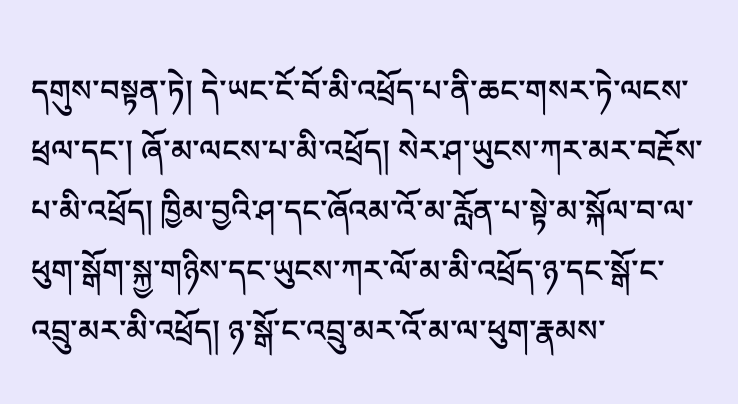དགུས་བསྟན་ཏེ། དེ་ཡང་ངོ་བོ་མི་འཕྲོད་པ་ནི་ཆང་གསར་ཏེ་ལངས་ཕྲལ་དང་། ཞོ་མ་ལངས་པ་མི་འཕྲོད། སེར་ཤ་ཡུངས་ཀར་མར་བརྔོས་པ་མི་འཕྲོད། ཁྱིམ་བྱའི་ཤ་དང་ཞོའམ་འོ་མ་རློན་པ་སྟེ་མ་སྐོལ་བ་ལ་ཕུག་སྒོག་སྐྱ་གཉིས་དང་ཡུངས་ཀར་ལོ་མ་མི་འཕྲོད་ཉ་དང་སྒོ་ང་འབྲུ་མར་མི་འཕྲོད། ཉ་སྒོ་ང་འབྲུ་མར་འོ་མ་ལ་ཕུག་རྣམས་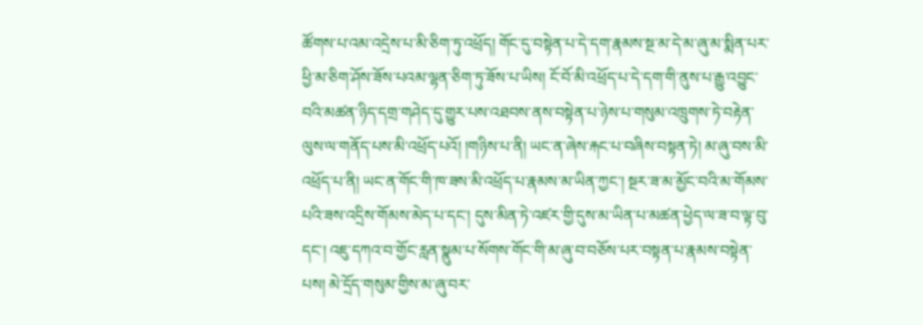ཚོགས་པ་འམ་འདྲེས་པ་མི་ཅིག་ཏུ་འཕྲོད། གོང་དུ་བསྟེན་པ་དེ་དག་རྣམས་སྔ་མ་དེ་མ་ཞུ་མ་སྨིན་པར་ཕྱི་མ་ཅིག་ཤོས་ཟོས་པའམ་ལྷན་ཅིག་ཏུ་ཟོས་པ་ཡིས། ངོ་བོ་མི་འཕྲོད་པ་དེ་དག་གི་ནུས་པ་རྒྱུ་འབྱུང་བའི་མཚན་ཉིད་དགྲ་གཤེད་དུ་གྱུར་པས་འཐབས་ནས་བསྟེན་པ་ཉེས་པ་གསུམ་འཁྲུགས་ཏེ་བརྟེན་ལུས་ལ་གནོད་པས་མི་འཕྲོད་པའོ། །གཉིས་པ་ནི། ཡང་ན་ཞེས་རྐང་པ་བཞིས་བསྟན་ཏེ། མ་ཞུ་བས་མི་འཕྲོད་པ་ནི། ཡང་ན་གོང་གི་ཁ་ཟས་མི་འཕྲོད་པ་རྣམས་མ་ཡིན་ཀྱང་། སྔར་ཟ་མ་མྱོང་བའི་མ་གོམས་པའི་ཟས་འདྲིས་གོམས་མེད་པ་དང་། དུས་མིན་ཏེ་འཛར་གྱི་དུས་མ་ཡིན་པ་མཚན་ཕྱེད་ལ་ཟ་བ་ལྟ་བུ་དང་། འཇུ་དཀའ་བ་གྱོང་རླན་སྣུམ་པ་སོགས་གོང་གི་མ་ཞུ་བ་བཅོས་པར་བསྟན་པ་རྣམས་བསྟེན་པས། མེ་དྲོད་གསུམ་གྱིས་མ་ཞུ་བར་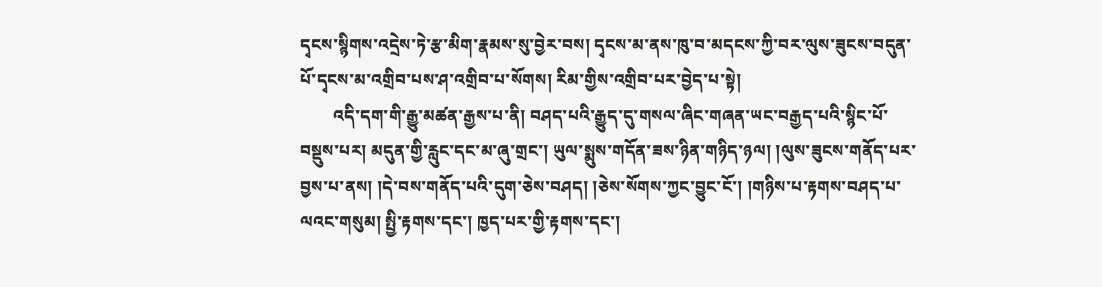དྭངས་སྙིགས་འདྲེས་ཏེ་རྩ་མིག་རྣམས་སུ་བྱེར་བས། དྭངས་མ་ནས་ཁུ་བ་མདངས་ཀྱི་བར་ལུས་ཟུངས་བདུན་པོ་དྭངས་མ་འགྲིབ་པས་ཤ་འགྲིབ་པ་སོགས། རིམ་གྱིས་འགྲིབ་པར་བྱེད་པ་སྟེ།
        འདི་དག་གི་རྒྱུ་མཚན་རྒྱས་པ་ནི། བཤད་པའི་རྒྱུད་དུ་གསལ་ཞིང་གཞན་ཡང་བརྒྱད་པའི་སྙིང་པོ་བསྡུས་པར། མདུན་གྱི་རླུང་དང་མ་ཞུ་གྲང་། ཡུལ་སྨུས་གདོན་ཟས་ཉིན་གཉིད་ཉལ། །ལུས་ཟུངས་གནོད་པར་བྱས་པ་ནས། །དེ་བས་གནོད་པའི་དུག་ཅེས་བཤད། །ཅེས་སོགས་ཀྱང་བྱུང་ངོ་། །གཉིས་པ་རྟགས་བཤད་པ་ལའང་གསུམ། སྤྱི་རྟགས་དང་། ཁྱད་པར་གྱི་རྟགས་དང་།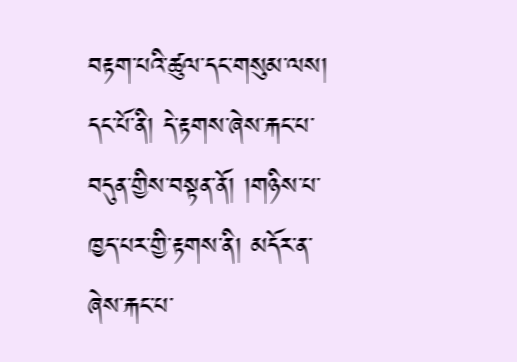བརྟག་པའི་ཚུལ་དང་གསུམ་ལས། དང་པོ་ནི། དེ་རྟགས་ཞེས་རྐང་པ་བདུན་གྱིས་བསྟན་ནོ། །གཉིས་པ་ཁྱད་པར་གྱི་རྟགས་ནི། མདོར་ན་ཞེས་རྐང་པ་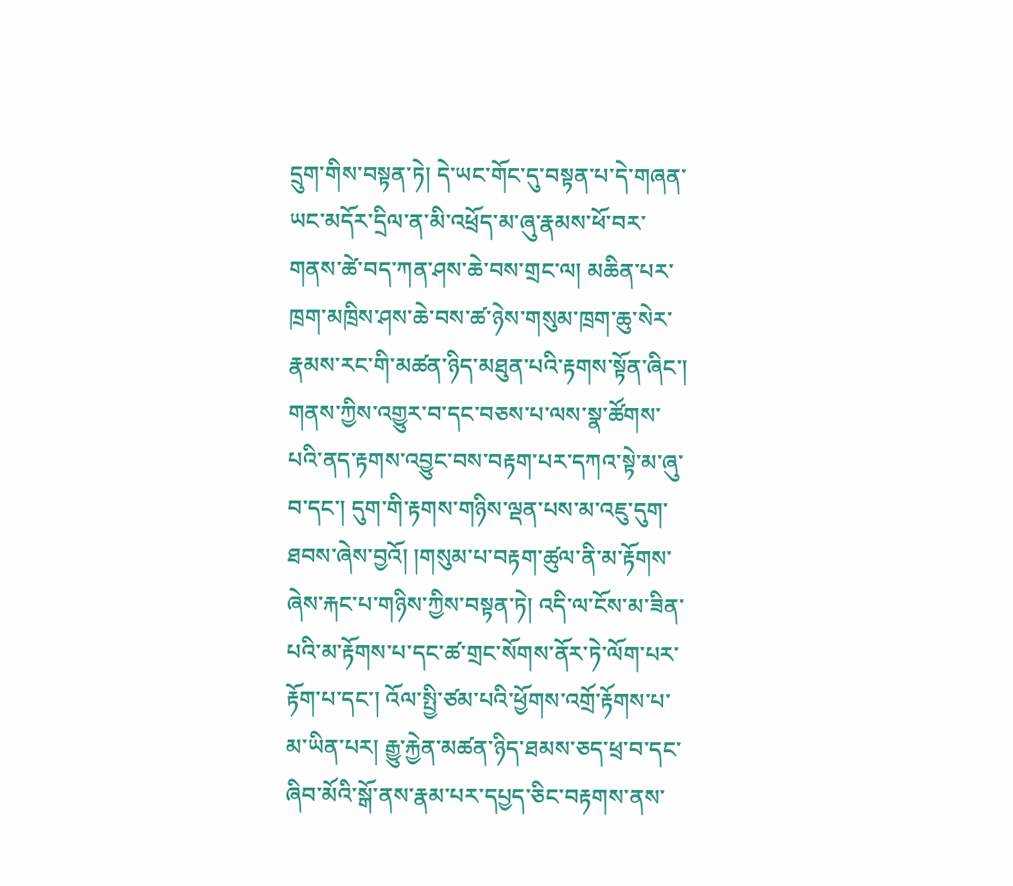དྲུག་གིས་བསྟན་ཏེ། དེ་ཡང་གོང་དུ་བསྟན་པ་དེ་གཞན་ཡང་མདོར་དྲིལ་ན་མི་འཕྲོད་མ་ཞུ་རྣམས་ཕོ་བར་གནས་ཚེ་བད་ཀན་ཤས་ཆེ་བས་གྲང་ལ། མཆིན་པར་ཁྲག་མཁྲིས་ཤས་ཆེ་བས་ཚ་ཉེས་གསུམ་ཁྲག་ཆུ་སེར་རྣམས་རང་གི་མཚན་ཉིད་མཐུན་པའི་རྟགས་སྟོན་ཞིང་། གནས་ཀྱིས་འགྱུར་བ་དང་བཅས་པ་ལས་སྣ་ཚོགས་པའི་ནད་རྟགས་འབྱུང་བས་བརྟག་པར་དཀའ་སྟེ་མ་ཞུ་བ་དང་། དུག་གི་རྟགས་གཉིས་ལྡན་པས་མ་འཇུ་དུག་ཐབས་ཞེས་བྱའོ། །གསུམ་པ་བརྟག་ཚུལ་ནི་མ་རྟོགས་ཞེས་རྐང་པ་གཉིས་ཀྱིས་བསྟན་ཏེ། འདི་ལ་ངོས་མ་ཟིན་པའི་མ་རྟོགས་པ་དང་ཚ་གྲང་སོགས་ནོར་ཏེ་ལོག་པར་རྟོག་པ་དང་། འོལ་སྤྱི་ཙམ་པའི་ཕྱོགས་འགྲོ་རྟོགས་པ་མ་ཡིན་པར། རྒྱུ་རྐྱེན་མཚན་ཉིད་ཐམས་ཅད་ཕྲ་བ་དང་ཞིབ་མོའི་སྒོ་ནས་རྣམ་པར་དཔྱད་ཅིང་བརྟགས་ནས་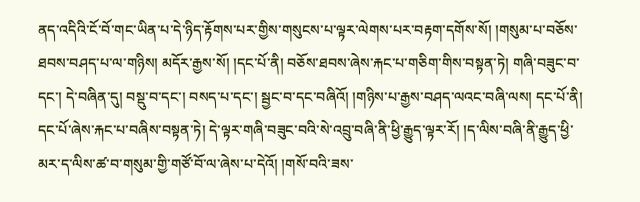ནད་འདིའི་ངོ་བོ་གང་ཡིན་པ་དེ་ཉིད་རྟོགས་པར་གྱིས་གསུངས་པ་ལྟར་ལེགས་པར་བརྟག་དགོས་སོ། །གསུམ་པ་བཅོས་ཐབས་བཤད་པ་ལ་གཉིས། མདོར་རྒྱས་སོ། །དང་པོ་ནི། བཅོས་ཐབས་ཞེས་རྐང་པ་གཅིག་གིས་བསྟན་ཏེ། གཞི་བཟུང་བ་དང་། དེ་བཞིན་དུ། བསྡུ་བ་དང་། བསད་པ་དང་། སྦྱང་བ་དང་བཞིའོ། །གཉིས་པ་རྒྱས་བཤད་ལའང་བཞི་ལས། དང་པོ་ནི། དང་པོ་ཞེས་རྐང་པ་བཞིས་བསྟན་ཏེ། དེ་ལྟར་གཞི་བཟུང་བའི་སེ་འབྲུ་བཞི་ནི་ཕྱི་རྒྱུད་ལྟར་རོ། །ད་ལིས་བཞི་ནི་རྒྱུད་ཕྱི་མར་ད་ལིས་ཚ་བ་གསུམ་གྱི་གཙོ་བོ་ལ་ཞེས་པ་དེའོ། །གསོ་བའི་ཟས་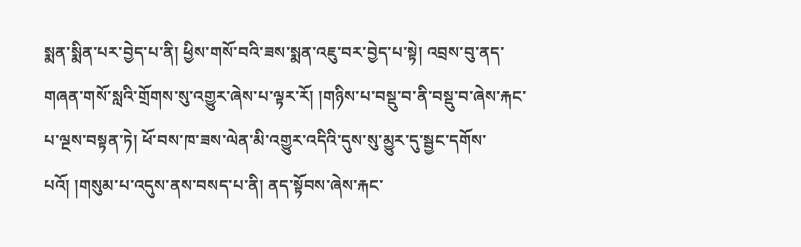སྨན་སྨིན་པར་བྱེད་པ་ནི། ཕྱིས་གསོ་བའི་ཟས་སྨན་འཇུ་བར་བྱེད་པ་སྟེ། འབྲས་བུ་ནད་གཞན་གསོ་སླའི་གྲོགས་སུ་འགྱུར་ཞེས་པ་ལྟར་རོ། །གཉིས་པ་བསྡུ་བ་ནི་བསྡུ་བ་ཞེས་རྐང་པ་ལྔས་བསྟན་ཏེ། ཕོ་བས་ཁ་ཟས་ལེན་མི་འགྱུར་འདིའི་དུས་སུ་མྱུར་དུ་སྦྱང་དགོས་པའོ། །གསུམ་པ་འདུས་ནས་བསད་པ་ནི། ནད་སྟོབས་ཞེས་རྐང་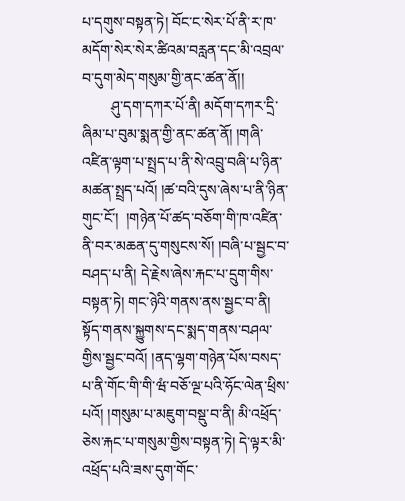པ་དགུས་བསྟན་ཏེ། བོང་ང་སེར་པོ་ནི་ར་ཁ་མདོག་སེར་སེར་ཚིའམ་བརླན་དང་མི་འབྲལ་བ་དུག་མེད་གསུམ་གྱི་ནང་ཚན་ནོ།།
        ཤུ་དག་དཀར་པོ་ནི། མདོག་དཀར་དྲི་ཞིམ་པ་བུམ་སྨན་གྱི་ནང་ཚན་ནོ། །གཞི་འཛིན་ལྟག་པ་སྤྲད་པ་ནི་སེ་འབྲུ་བཞི་པ་ཉིན་མཚན་སྤྲད་པའོ། །ཚ་བའི་དུས་ཞེས་པ་ནི་ཉིན་གུང་ངོ་།  །གཉེན་པོ་ཚད་བཅོག་གི་ཁ་འཛིན་ནི་བར་མཆན་དུ་གསུངས་སོ། །བཞི་པ་སྦྱང་བ་བཤད་པ་ནི། དེ་རྗེས་ཞེས་རྐང་པ་དྲུག་གིས་བསྟན་ཏེ། གང་ཉེའི་གནས་ནས་སྦྱང་བ་ནི། སྟོད་གནས་སྐྱུགས་དང་སྨད་གནས་བཤལ་གྱིས་སྦྱང་བའོ། །ནད་ལྷག་གཉེན་པོས་བསད་པ་ནི་གོང་གི་གི་ཝཾ་བཅོ་ལྔ་པའི་ཧོང་ལེན་ཕྲིས་པའོ། །གསུམ་པ་མཇུག་བསྡུ་བ་ནི། མི་འཕྲོད་ཅེས་རྐང་པ་གསུམ་གྱིས་བསྟན་ཏེ། དེ་ལྟར་མི་འཕྲོད་པའི་ཟས་དུག་གོང་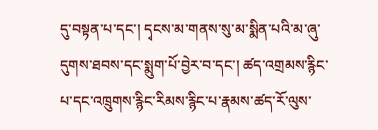དུ་བསྟན་པ་དང་། དྭངས་མ་གནས་སུ་མ་སྨིན་པའི་མ་ཞུ་དུགས་ཐབས་དང་སྨུག་པོ་བྱེར་བ་དང་། ཚད་འགྲམས་རྙིང་པ་དང་འཁྲུགས་རྙིང་རིམས་རྙིང་པ་རྣམས་ཚད་རོ་ལུས་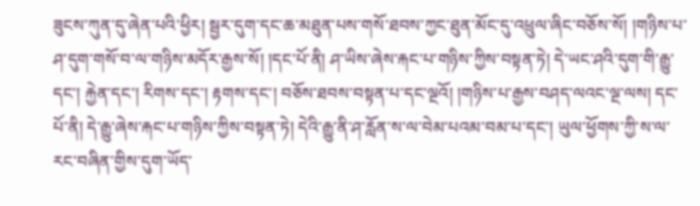ཟུངས་ཀུན་དུ་ཞེན་པའི་ཕྱིར། སྦྱར་དུག་དང་ཆ་མཐུན་པས་གསོ་ཐབས་ཀྱང་ཐུན་མོང་དུ་འཕྲུལ་ཞིང་བཅོས་སོ། །གཉིས་པ་ཤ་དུག་གསོ་བ་ལ་གཉིས་མདོར་རྒྱས་སོ། །དང་པོ་ནི། ཤ་ཡིས་ཞེས་རྐང་པ་གཉིས་ཀྱིས་བསྟན་ཏེ། དེ་ཡང་ཤའི་དུག་གི་རྒྱུ་དང་། རྐྱེན་དང་། རིགས་དང་། རྟགས་དང་། བཅོས་ཐབས་བསྟན་པ་དང་ལྔའོ། །གཉིས་པ་རྒྱས་བཤད་ལའང་ལྔ་ལས། དང་པོ་ནི། དེ་རྒྱུ་ཞེས་རྐང་པ་གཉིས་ཀྱིས་བསྟན་ཏེ། དེའི་རྒྱུ་ནི་ཤ་རློན་ས་ལ་བེམ་པའམ་བམ་པ་དང་། ཡུལ་ཕྱོགས་ཀྱི་ས་ལ་རང་བཞིན་གྱིས་དུག་ཡོད་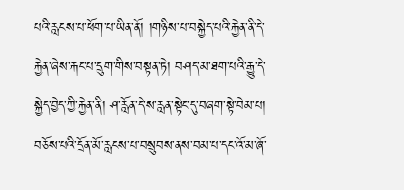པའི་རླངས་པ་ཕོག་པ་ཡིན་ནོ། །གཉིས་པ་བསྐྱེད་པའི་རྐྱེན་ནི་དེ་རྐྱེན་ཞེས་རྐང་པ་དྲུག་གིས་བསྟན་ཏེ། བཤད་མ་ཐག་པའི་རྒྱུ་དེ་སྐྱེད་བྱེད་ཀྱི་རྐྱེན་ནི། ཤ་རློན་དེ་ས་རླན་སྟེང་དུ་བཞག་སྟེ་བེམ་པ། བཅོས་པའི་དྲོན་མོ་རླངས་པ་བསྲུབས་ནས་བམ་པ་དང་འོ་མ་ཞོ་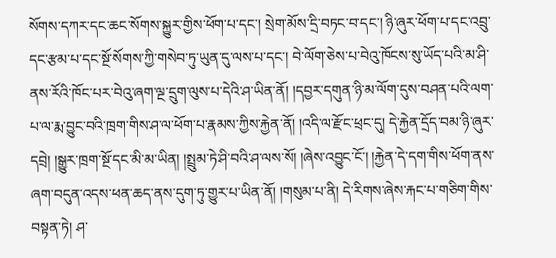སོགས་དཀར་དང་ཆང་སོགས་སྐྱུར་གྱིས་ཕོག་པ་དང་། སྲེག་མོས་དྲི་བཏང་བ་དང་། ཉི་ཞུར་ཕོག་པ་དང་འབྲུ་དང་རྩམ་པ་དང་སྔོ་སོགས་ཀྱི་གསེབ་ཏུ་ཡུན་དུ་ལས་པ་དང་། བེ་ལོག་ཅེས་པ་བེའུ་ཁོངས་སུ་ཡོད་པའི་མ་ཤི་ནས་རོའི་ཁོང་པར་བེའུ་ཞག་ལྔ་དྲུག་ལུས་པ་དེའི་ཤ་ཡིན་ནོ། །དབྱར་དགུན་ཉི་མ་ལོག་དུས་བཤན་པའི་ལག་པ་ལ་རྨ་བྱུང་བའི་ཁྲག་གིས་ཤ་ལ་ཕོག་པ་རྣམས་ཀྱིས་རྐྱེན་ནོ། །འདི་ལ་རྫོང་ཕྲང་དུ། དེ་རྐྱེན་དྲོད་བམ་ཉི་ཞུར་དབྲེ། །སྒྱུར་ཁྲག་སྔོ་དང་མི་མ་ཡིན། །སྤྲུམ་ཏེ་ཤི་བའི་ཤ་ལས་སོ། །ཞེས་འབྱུང་ངོ་། །རྐྱེན་དེ་དག་གིས་ཕོག་ནས་ཞག་བདུན་འདས་ཕན་ཆད་ནས་དུག་ཏུ་གྱུར་པ་ཡིན་ནོ། །གསུམ་པ་ནི། དེ་རིགས་ཞེས་རྐང་པ་གཅིག་གིས་བསྟན་ཏེ། ཤ་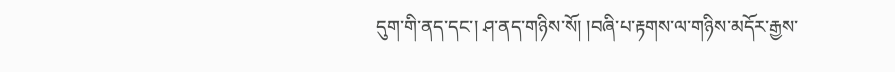དུག་གི་ནད་དང་། ཤ་ནད་གཉིས་སོ། །བཞི་པ་རྟགས་ལ་གཉིས་མདོར་རྒྱས་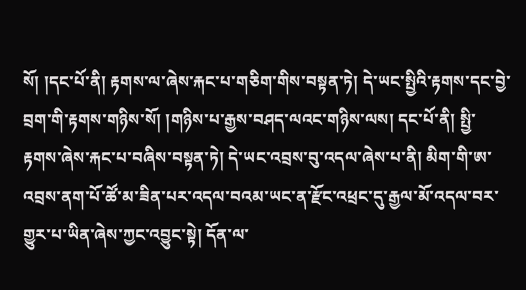སོ། །དང་པོ་ནི། རྟགས་ལ་ཞེས་རྐང་པ་གཅིག་གིས་བསྟན་ཏེ། དེ་ཡང་སྤྱིའི་རྟགས་དང་བྱེ་བྲག་གི་རྟགས་གཉིས་སོ། །གཉིས་པ་རྒྱས་བཤད་ལའང་གཉིས་ལས། དང་པོ་ནི། སྤྱི་རྟགས་ཞེས་རྐང་པ་བཞིས་བསྟན་ཏེ། དེ་ཡང་འབྲས་བུ་འདལ་ཞེས་པ་ནི། མིག་གི་ཨ་འབྲས་ནག་པོ་ཚོ་མ་ཟིན་པར་འདལ་བའམ་ཡང་ན་རྫོང་འཕྲང་དུ་རྒྱལ་མོ་འདལ་བར་གྱུར་པ་ཡིན་ཞེས་ཀྱང་འབྱུང་སྟེ། དོན་ལ་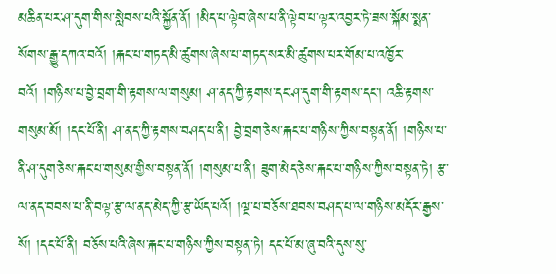མཆིན་པར་ཤ་དུག་གིས་སླེབས་པའི་སྐྱོན་ནོ། །མིད་པ་ལྟེབ་ཞེས་པ་ནི་ལྟེབ་པ་ལྟར་འབྱར་ཏེ་ཟས་སྐོམ་སྨན་སོགས་རྒྱུ་དཀའ་བའོ། །རྐང་པ་གཏད་མི་ཚུགས་ཞེས་པ་གཏད་སར་མི་ཚུགས་པར་གོམ་པ་འཁྱོར་བའོ། །གཉིས་པ་བྱེ་བྲག་གི་རྟགས་ལ་གསུམ། ཤ་ནད་ཀྱི་རྟགས་དང་ཤ་དུག་གི་རྟགས་དང་། འཆི་རྟགས་གསུམ་མོ། །དང་པོ་ནི། ཤ་ནད་ཀྱི་རྟགས་བཤད་པ་ནི། བྱེ་བྲག་ཅེས་རྐང་པ་གཉིས་ཀྱིས་བསྟན་ནོ། །གཉིས་པ་ནི་ཤ་དུག་ཅེས་རྐང་པ་གསུམ་གྱིས་བསྟན་ནོ། །གསུམ་པ་ནི། ཟུག་མེད་ཅེས་རྐང་པ་གཉིས་ཀྱིས་བསྟན་ཏེ། རྩ་ལ་ནད་བབས་པ་ནི་བལྟ་རྩ་ལ་ནད་མེད་ཀྱི་རྩ་ཡོད་པའོ། །ལྔ་པ་བཅོས་ཐབས་བཤད་པ་ལ་གཉིས་མདོར་རྒྱས་སོ། །དང་པོ་ནི། བཅོས་པའི་ཞེས་རྐང་པ་གཉིས་ཀྱིས་བསྟན་ཏེ། དང་པོ་མ་ཞུ་བའི་དུས་སུ་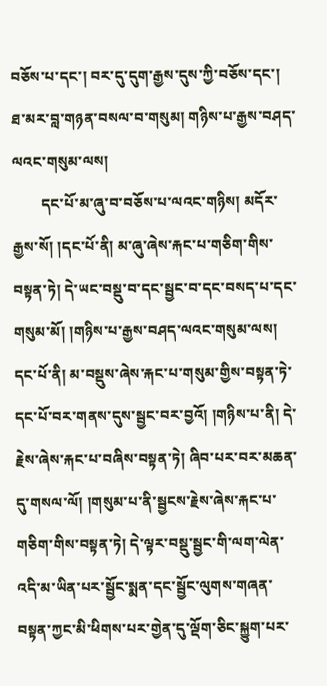བཅོས་པ་དང་། བར་དུ་དུག་རྒྱས་དུས་ཀྱི་བཅོས་དང་། ཐ་མར་བླ་གཉན་བསལ་བ་གསུམ། གཉིས་པ་རྒྱས་བཤད་ལའང་གསུམ་ལས།
        དང་པོ་མ་ཞུ་བ་བཅོས་པ་ལའང་གཉིས། མདོར་རྒྱས་སོ། །དང་པོ་ནི། མ་ཞུ་ཞེས་རྐང་པ་གཅིག་གིས་བསྟན་ཏེ། དེ་ཡང་བསྡུ་བ་དང་སྦྱང་བ་དང་བསད་པ་དང་གསུམ་མོ། །གཉིས་པ་རྒྱས་བཤད་ལའང་གསུམ་ལས། དང་པོ་ནི། མ་བསྡུས་ཞེས་རྐང་པ་གསུམ་གྱིས་བསྟན་ཏེ་དང་པོ་བར་གནས་དུས་སྦྱང་བར་བྱའོ། །གཉིས་པ་ནི། དེ་རྗེས་ཞེས་རྐང་པ་བཞིས་བསྟན་ཏེ། ཞིབ་པར་བར་མཆན་དུ་གསལ་ལོ། །གསུམ་པ་ནི་སྦྱངས་རྗེས་ཞེས་རྐང་པ་གཅིག་གིས་བསྟན་ཏེ། དེ་ལྟར་བསྡུ་སྦྱང་གི་ལག་ལེན་འདི་མ་ཡིན་པར་སྦྱོང་སྨན་དང་སྦྱོང་ལུགས་གཞན་བསྟན་ཀྱང་མི་ཕིགས་པར་གྱེན་དུ་ལྡོག་ཅིང་སྐྱུག་པར་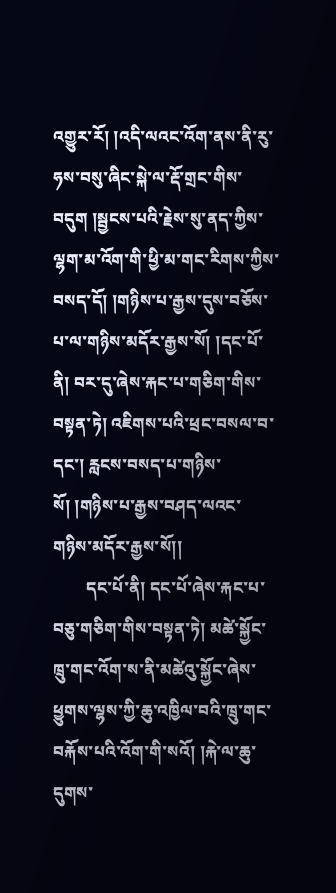འགྱུར་རོ། །འདི་ལའང་འོག་ནས་ནི་རུ་ཧས་བསུ་ཞིང་སྐེ་ལ་རྡོ་གྲང་གིས་བདུག །སྦྱངས་པའི་རྗེས་སུ་ནད་ཀྱིས་ལྷག་མ་འོག་གི་ཕྱི་མ་གང་རིགས་ཀྱིས་བསད་དོ། །གཉིས་པ་རྒྱས་དུས་བཅོས་པ་ལ་གཉིས་མདོར་རྒྱས་སོ། །དང་པོ་ནི། བར་དུ་ཞེས་རྐང་པ་གཅིག་གིས་བསྟན་ཏེ། འཇིགས་པའི་ཕྲང་བསལ་བ་དང་། རླངས་བསད་པ་གཉིས་སོ། །གཉིས་པ་རྒྱས་བཤད་ལའང་གཉིས་མདོར་རྒྱས་སོ།།
        དང་པོ་ནི། དང་པོ་ཞེས་རྐང་པ་བཅུ་གཅིག་གིས་བསྟན་ཏེ། མཚེ་སྐྱོང་ཁྲུ་གང་འོག་ས་ནི་མཚེའུ་སྐྱོང་ཞེས་ཕྱུགས་ལྷས་ཀྱི་ཆུ་འཁྱིལ་བའི་ཁྲུ་གང་བརྐོས་པའི་འོག་གི་སའོ། །རྐེ་ལ་ཆུ་དུགས་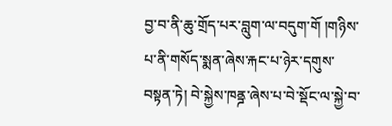བྱ་བ་ནི་ཆུ་གྲོད་པར་བླུག་ལ་བདུག་གོ །གཉིས་པ་ནི་གསོད་སྨན་ཞེས་རྐང་པ་ཉེར་དགུས་བསྟན་ཏེ། བེ་སྐྱེས་ཁནྜ་ཞེས་པ་བེ་སྡོང་ལ་སྐྱེ་བ་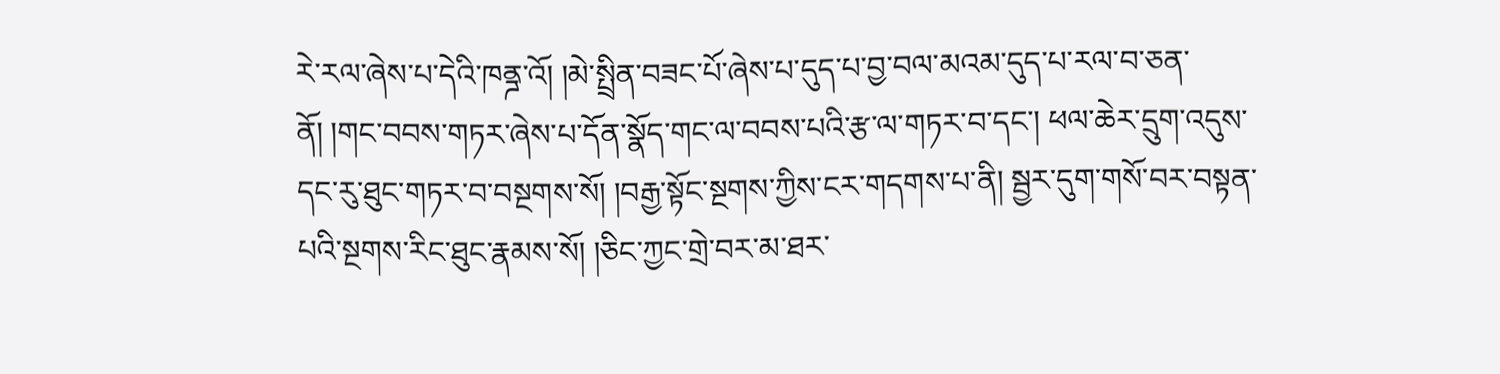རེ་རལ་ཞེས་པ་དེའི་ཁནྜ་འོ། །མེ་སྤྲིན་བཟང་པོ་ཞེས་པ་དུད་པ་བྱ་བལ་མའམ་དུད་པ་རལ་བ་ཅན་ནོ། །གང་བབས་གཏར་ཞེས་པ་དོན་སྣོད་གང་ལ་བབས་པའི་རྩ་ལ་གཏར་བ་དང་། ཕལ་ཆེར་དྲུག་འདུས་དང་རུ་ཐུང་གཏར་བ་བསྔགས་སོ། །བརྒྱ་སྟོང་སྔགས་ཀྱིས་ངར་གདགས་པ་ནི། སྦྱར་དུག་གསོ་བར་བསྟན་པའི་སྔགས་རིང་ཐུང་རྣམས་སོ། །ཅིང་ཀྱང་གྲེ་བར་མ་ཐར་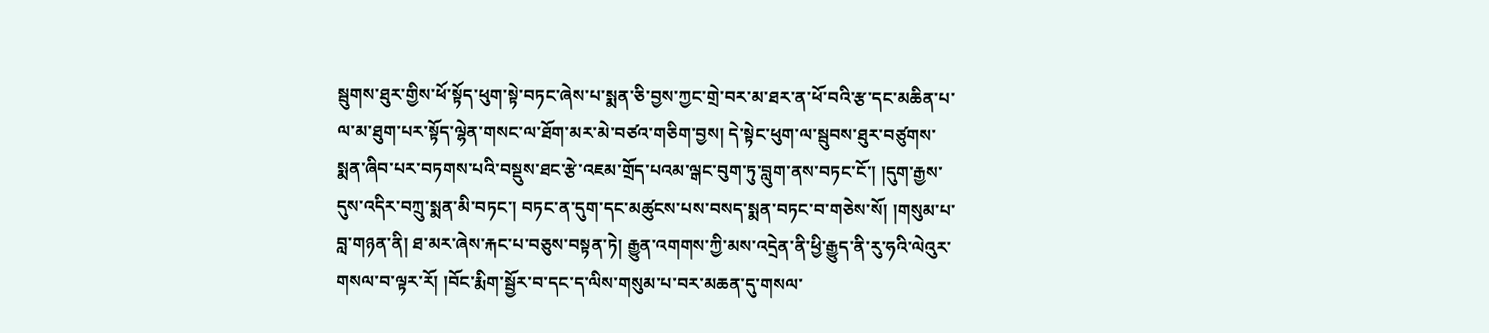སྦུགས་ཐུར་གྱིས་ཕོ་སྟོད་ཕུག་སྟེ་བཏང་ཞེས་པ་སྨན་ཅི་བྱས་ཀྱང་གྲེ་བར་མ་ཐར་ན་ཕོ་བའི་རྩ་དང་མཆིན་པ་ལ་མ་ཐུག་པར་སྟོད་ལྷེན་གསང་ལ་ཐོག་མར་མེ་བཙའ་གཅིག་བྱས། དེ་སྟེང་ཕུག་ལ་སྦུབས་ཐུར་བཙུགས་སྨན་ཞིབ་པར་བཏགས་པའི་བསྡུས་ཐང་རྩེ་འཇམ་གྲོད་པའམ་ལྒང་བུག་ཏུ་བླུག་ནས་བཏང་ངོ་། །དུག་རྒྱས་དུས་འདིར་བཀྲུ་སྨན་མི་བཏང་། བཏང་ན་དུག་དང་མཚུངས་པས་བསད་སྨན་བཏང་བ་གཅེས་སོ། །གསུམ་པ་བླ་གཉན་ནི། ཐ་མར་ཞེས་རྐང་པ་བཅུས་བསྟན་ཏེ། རྒྱུན་འགགས་ཀྱི་མས་འདྲེན་ནི་ཕྱི་རྒྱུད་ནི་རུ་ཧའི་ལེའུར་གསལ་བ་ལྟར་རོ། །བོང་རྨིག་སྦྱོར་བ་དང་ད་ལིས་གསུམ་པ་བར་མཆན་དུ་གསལ་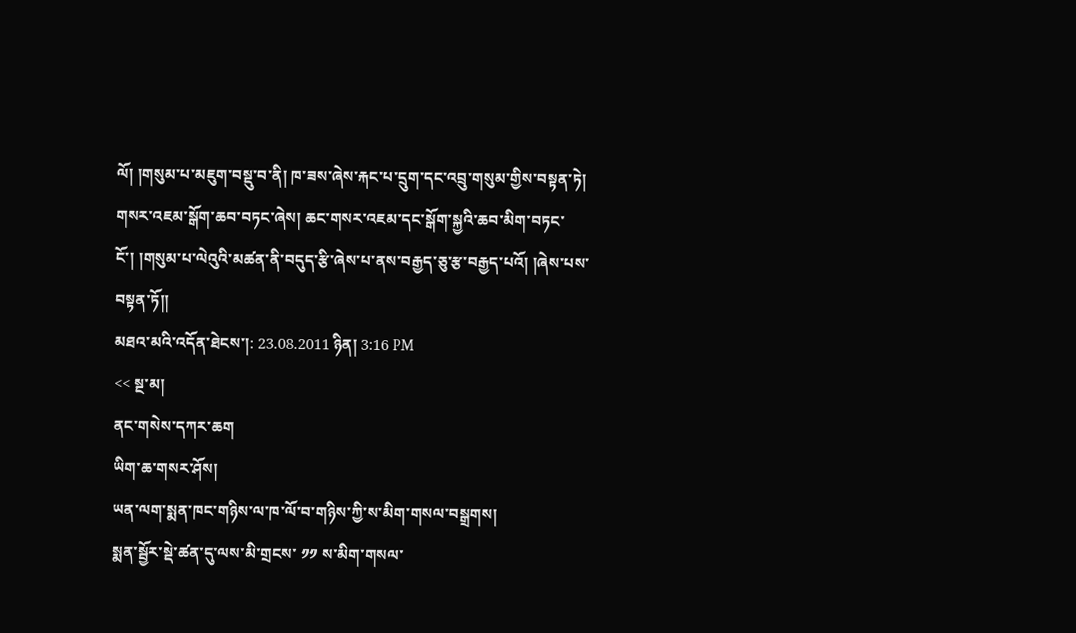ལོ། །གསུམ་པ་མཇུག་བསྡུ་བ་ནི། ཁ་ཟས་ཞེས་རྐང་པ་དྲུག་དང་འབྲུ་གསུམ་གྱིས་བསྟན་ཏེ། གསར་འཇམ་སྒོག་ཆབ་བཏང་ཞེས། ཆང་གསར་འཇམ་དང་སྒོག་སྐྱའི་ཆབ་མིག་བཏང་ངོ་། །གསུམ་པ་ལེའུའི་མཚན་ནི་བདུད་རྩི་ཞེས་པ་ནས་བརྒྱད་ཅུ་རྩ་བརྒྱད་པའོ། །ཞེས་པས་བསྟན་ཏོ།།
མཐའ་མའི་འདོན་ཐེངས་།: 23.08.2011 ཉིན། 3:16 PM
<< སྔ་མ།
ནང་གསེས་དཀར་ཆག
ཡིག་ཆ་གསར་ཤོས།
ཡན་ལག་སྨན་ཁང་གཉིས་ལ་ཁ་ལོ་བ་གཉིས་ཀྱི་ས་མིག་གསལ་བསྒྲགས།
སྨན་སྦྱོར་སྡེ་ཚན་དུ་ལས་མི་གྲངས་ ༡༡ ས་མིག་གསལ་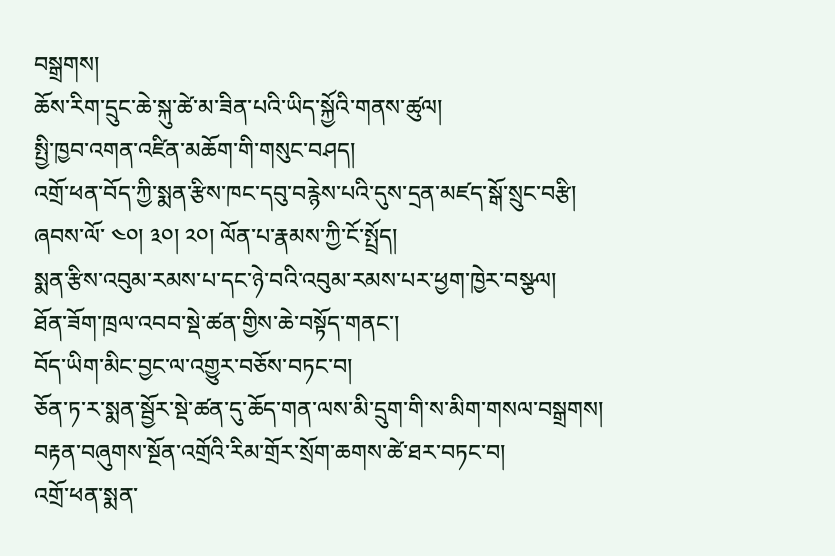བསྒྲགས།
ཆོས་རིག་དྲུང་ཆེ་སྐུ་ཚེ་མ་ཟིན་པའི་ཡིད་སྐྱོའི་གནས་ཚུལ།
སྤྱི་ཁྱབ་འགན་འཛིན་མཆོག་གི་གསུང་བཤད།
འགྲོ་ཕན་བོད་ཀྱི་སྨན་རྩིས་ཁང་དབུ་བརྙེས་པའི་དུས་དྲན་མཛད་སྒོ་སྲུང་བརྩི།
ཞབས་ལོ་ ༤༠། ༣༠། ༢༠། ལོན་པ་རྣམས་ཀྱི་ངོ་སྤྲོད།
སྨན་རྩིས་འབུམ་རམས་པ་དང་ཉེ་བའི་འབུམ་རམས་པར་ཕྱག་ཁྱེར་བསྩལ།
ཐོན་ཟོག་ཁྲལ་འབབ་སྡེ་ཚན་གྱིས་ཆེ་བསྟོད་གནང་།
བོད་ཡིག་མིང་བྱང་ལ་འགྱུར་བཅོས་བཏང་བ།
ཅོན་ཏ་ར་སྨན་སྦྱོར་སྡེ་ཚན་དུ་ཆོད་གན་ལས་མི་དྲུག་གི་ས་མིག་གསལ་བསྒྲགས།
བརྟན་བཞུགས་སྔོན་འགྲོའི་རིམ་གྲོར་སྲོག་ཆགས་ཚེ་ཐར་བཏང་བ།
འགྲོ་ཕན་སྨན་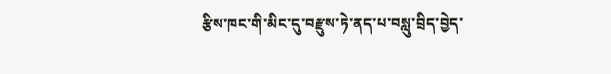རྩིས་ཁང་གི་མིང་དུ་བརྫུས་ཏེ་ནད་པ་བསླུ་བྲིད་བྱེད་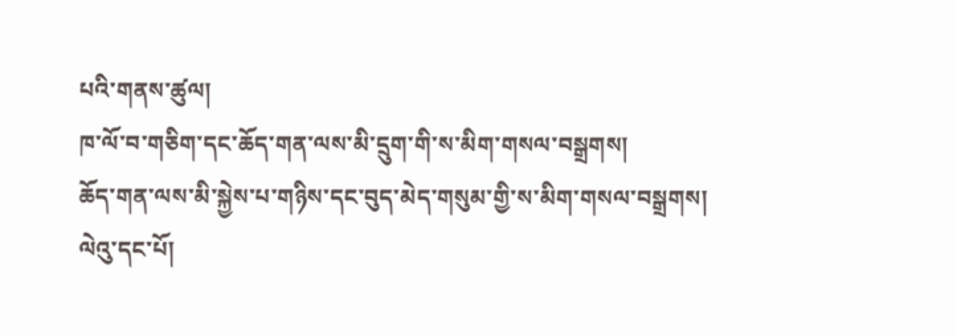པའི་གནས་ཚུལ།
ཁ་ལོ་བ་གཅིག་དང་ཆོད་གན་ལས་མི་དྲུག་གི་ས་མིག་གསལ་བསྒྲགས།
ཆོད་གན་ལས་མི་སྐྱེས་པ་གཉིས་དང་བུད་མེད་གསུམ་གྱི་ས་མིག་གསལ་བསྒྲགས།
ལེའུ་དང་པོ།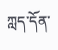ཀླད་དོན་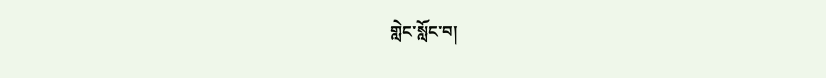གླེང་སློང་བ།